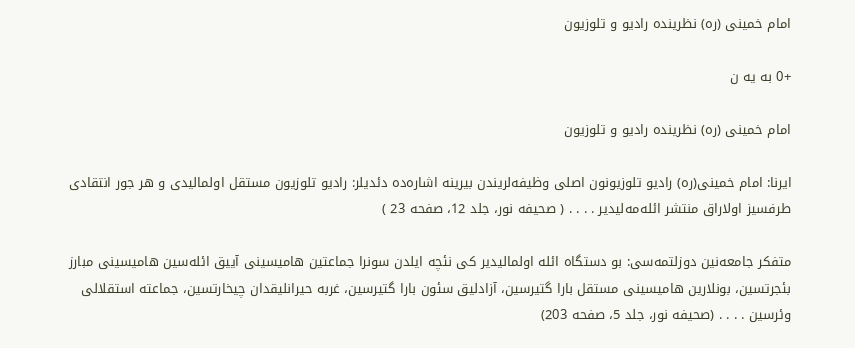امام خمینی (ره) نظرینده رادیو و تلوزیون

+0 به یه ن

امام خمینی (ره) نظرینده رادیو و تلوزیون

ایرنا: امام خمینی(ره) رادیو تلوزیونون اصلی وظیفه‌لریندن بیرینه اشاره‌ده دئدیلر: رادیو تلوزیون مستقل اولمالیدی و هر جور انتقادی طرفسیز اولاراق منتشر ائله‌مه‌لیدیر . . . . ( صحیفه نور، جلد 12، صفحه 23 )

متفكر جامعه‌نین دوزلتمه‌سی: بو دستگاه ائله اولمالیدیر كی نئچه ایلدن سونرا جماعتین هامیسینی آییق ائله‌سین هامیسینی مبارز بئجرتسین، بونلارین هامیسینی مستقل بارا گتیرسین، آزادلیق سئون بارا گتیرسین، غربه حیرانلیقدان چیخارتسین، جماعته استقلالی وئرسین . . . . (صحیفه نور، جلد 5، صفحه 203)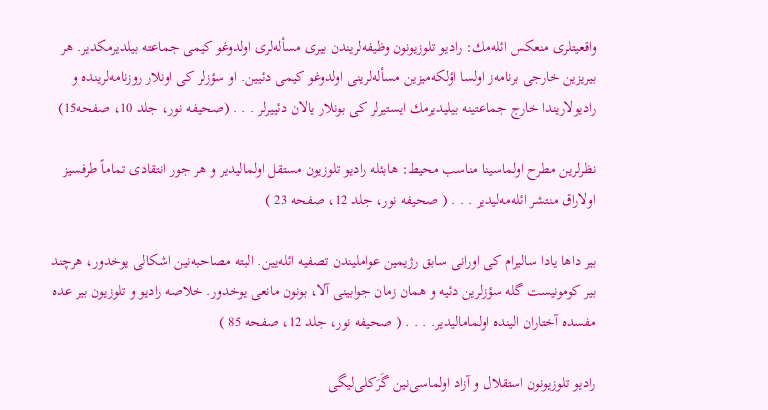واقعیتلری منعكس ائله‌مك: رادیو تلوزیونون وظیفه‌لریندن بیری مسأله‌لری اولدوغو كیمی جماعته بیلدیرمكدیر. هر بیریزین خارجی برنامه‌ز اولسا اؤلكه‌میزین ‌مسأله‌‌لرینی اولدوغو كیمی دئیین. او سؤزلر كی اونلار روزنامه‌لرینده و رادیولاریندا خارج جماعتینه بیلیدیرمك ایستیرلر كی بونلار یالان دئییرلر . . . (صحیفه نور، جلد 10، صفحه15)

نظرلرین مطرح اولماسینا مناسب محیط: هابئله رادیو تلوزیون مستقل اولمالیدیر و هر جور انتقادی تماماً طرفسیز اولاراق منتشر ائله‌مه‌لیدیر . . . ( صحیفه نور، جلد 12، صفحه 23 )

بیر داها یادا سالیرام كی اورانی سابق رژیمین عواملیندن تصفیه ائله‌یین. البته مصاحبه‌نین اشكالی یوخدور، هرچند بیر كومونیست گله سؤزلرین دئیه و همان زمان جوابینی آلا، بونون مانعی یوخدور. خلاصه رادیو و تلوزیون بیر عده مفسده آختاران الینده اولمامالیدیر. . . . ( صحیفه نور، جلد 12، صفحه 85 )

رادیو تلوزیونون استقلال و آزاد اولماسی‌نین گَرَكلی‌لیگی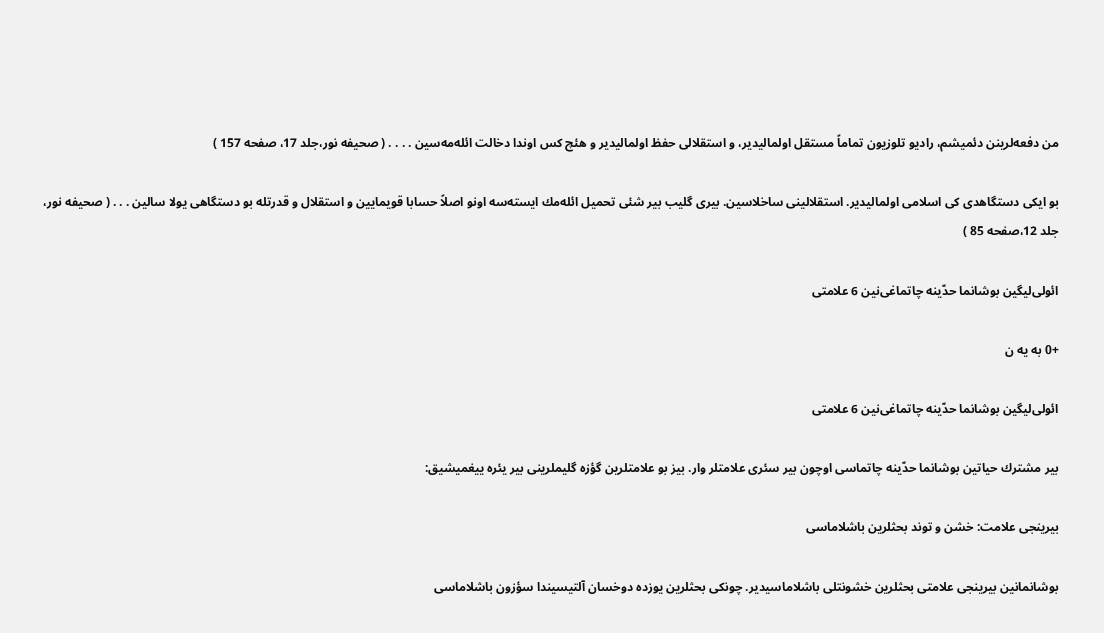من دفعه‌لرینن دئمیشم، رادیو تلوزیون تماماً مستقل اولمالیدیر، و استقلالی حفظ اولمالیدیر و هئچ كس اوندا دخالت ائله‌مه‌سین . . . . ( صحیفه نور،جلد 17، صفحه 157 )

بو ایكی دستگاهدی كی اسلامی اولمالیدیر. استقلالینی ساخلاسین. بیری گلیب بیر شئی تحمیل ائله‌مك ایسته‌سه اونو اصلاً حسابا قویمایین و استقلال و قدرتله بو دستگاهی یولا سالین . . . ( صحیفه نور، جلد 12،صفحه 85 )

ائولی‌لیگین بوشانما حدّینه چاتماغی‌نین 6 علامتی

+0 به یه ن

ائولی‌لیگین بوشانما حدّینه چاتماغی‌نین 6 علامتی

بیر مشترك حیاتین بوشانما حدّینه چاتماسی اوچون بیر سئری علامتلر وار. بیز بو علامتلرین گؤزه گلیملرینی بیر یئره ییغمیشیق:

بیرینجی علامت: خشن و توند بحثلرین باشلاماسی

بوشانمانین بیرینجی علامتی بحثلرین خشونتلی باشلاماسیدیر. چونكی بحثلرین یوزده دوخسان آلتیسیندا سؤزون باشلاماسی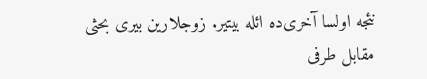نئجه اولسا آخری‌ده ائله بیتیر. زوجلارین بیری بحثی مقابل طرفی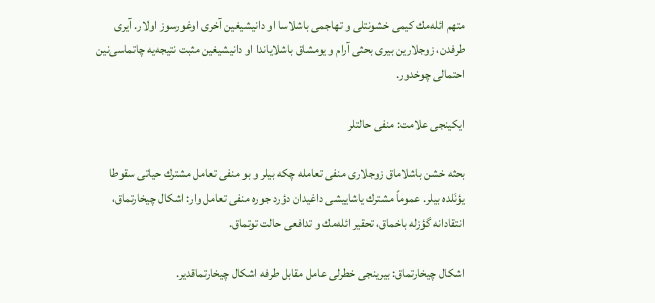متهم ائله‌مك كیمی خشونتلی و تهاجمی باشلاسا او دانیشیغین آخری اوغورسوز اولار. آیری طرفدن، زوجلارین بیری بحثی آرام و یومشاق باشلایاندا او دانیشیغین مثبت نتیجه‌یه چاتماسی‌نین احتمالی چوخدور.

ایكینجی علامت: منفی حالتلر

بحثه خشن باشلاماق زوجلاری منفی تعامله چكه بیلر و بو منفی تعامل مشترك حیاتی سقوطا یؤنَلده بیلر. عموماً مشترك یاشاییشی داغیدان دؤرد جوره منفی تعامل وار: اشكال چیخارتماق، انتقادانه گؤزله باخماق، تحقیر ائله‌مك و تدافعی حالت توتماق.

اشكال چیخارتماق: بیرینجی خطرلی عامل مقابل طرفه اشكال چیخارتماقدیر.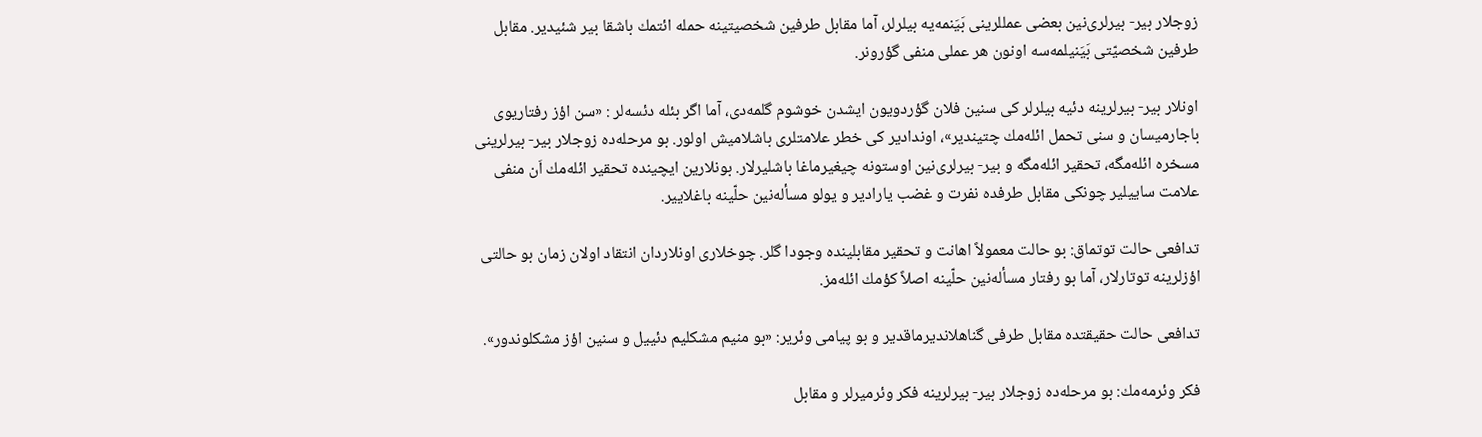زوجلار بیر- بیرلری‌نین بعضی عمللرینی بَیَنمه‌یه بیلرلر، آما مقابل طرفین شخصیتینه حمله ائتمك باشقا بیر شئیدیر. مقابل طرفین شخصیّتی بَیَنیلمه‌سه اونون هر عملی منفی گؤرونر.

اونلار بیر- بیرلرینه دئیه ‌بیلرلر كی سنین فلان گؤردویون ایشدن خوشوم گلمه‌دی، آما اگر بئله دئسه‌لر : «سن اؤز رفتاریوی باجارمیسان و سنی تحمل ائله‌مك چتیندیر»، اوندادیر كی خطر علامتلری باشلامیش اولور. بو مرحله‌ده زوجلار بیر- بیرلرینی مسخره ائله‌مگه، تحقیر ائله‌مگه و بیر- بیرلری‌نین اوستونه چیغیرماغا باشلیرلار. بونلارین ایچینده تحقیر ائله‌مك اَن منفی علامت ساییلیر چونكی مقابل طرفده نفرت و غضب یارادیر و یولو مسأله‌نین حلّینه باغلاییر.

تدافعی حالت توتماق: بو حالت معمولاً اهانت و تحقیر مقابلینده وجودا گلر. چوخلاری اونلاردان انتقاد اولان زمان بو حالتی اؤزلرینه توتارلار، آما بو رفتار مسأله‌نین حلّینه اصلاً كؤمك ائله‌مز.

تدافعی حالت حقیقتده مقابل طرفی گناهلاندیرماقدیر و بو پیامی وئریر: «بو منیم مشكلیم دئییل و سنین اؤز مشكلوندور».

فكر وئرمه‌مك: بو مرحله‌ده زوجلار بیر- بیرلرینه فكر وئرمیرلر و مقابل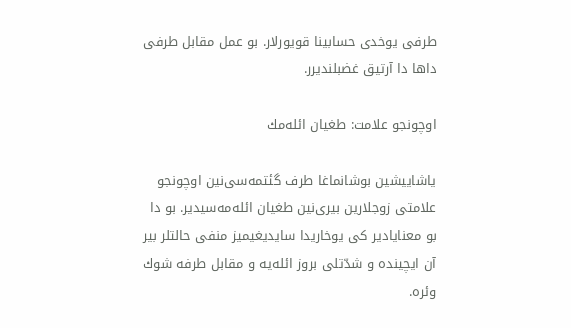طرفی یوخدی حسابینا قویورلار. بو عمل مقابل طرفی داها دا آرتیق غضبلندیرر.

اوچونجو علامت: طغیان ائله‌مك

یاشاییشین بوشانماغا طرف گئتمه‌سی‌نین اوچونجو علامتی زوجلارین بیری‌نین طغیان ائله‌مه‌سیدیر. بو دا بو معنایادیر كی یوخاریدا سایدیغیمیز منفی حالتلر بیر آن ایچینده و شدّتلی بروز ائله‌یه و مقابل طرفه شوك وئره.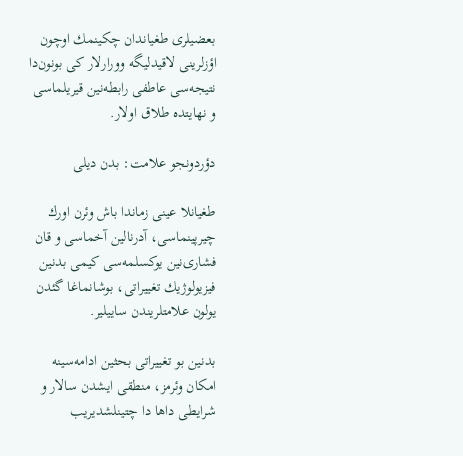بعضیلری طغیاندان چكینمك اوچون اؤزلرینی لاقیدلیگه وورارلار كی بونون‌دا نتیجه‌سی عاطفی رابطه‌نین قیریلماسی و نهایتده طلاق اولار.

دؤردونجو علامت: بدن دیلی

طغیانلا عینی زماندا باش وئرن اورك چیرپینماسی، آدرنالین آخماسی و قان فشاری‌نین یوكسلمه‌سی كیمی بدنین فیزیولوژیك تغییراتی، بوشانماغا گئدن یولون علامتلریندن ساییلیر.

بدنین بو تغییراتی بحثین ادامه‌سینه امكان وئرمز، منطقی ایشدن سالار و شرایطی داها دا چتینلشدیریب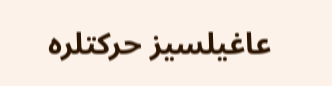عاغیلسیز حركتلره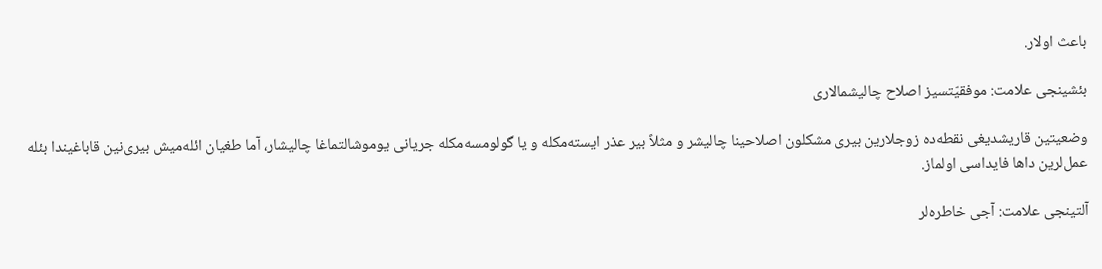باعث اولار.

بئشینجی علامت: موفقیّتسیز اصلاح چالیشمالاری

وضعیتین قاریشدیغی نقطه‌ده زوجلارین بیری مشكلون اصلاحینا چالیشر و مثلاً بیر عذر ایسته‌مكله و یا گولومسه‌مكله جریانی یوموشالتماغا چالیشار، آما طغیان ائله‌میش بیری‌نین قاباغیندا بئله عمل‌لرین داها فایداسی اولماز.

آلتینجی علامت: آجی خاطره‌لر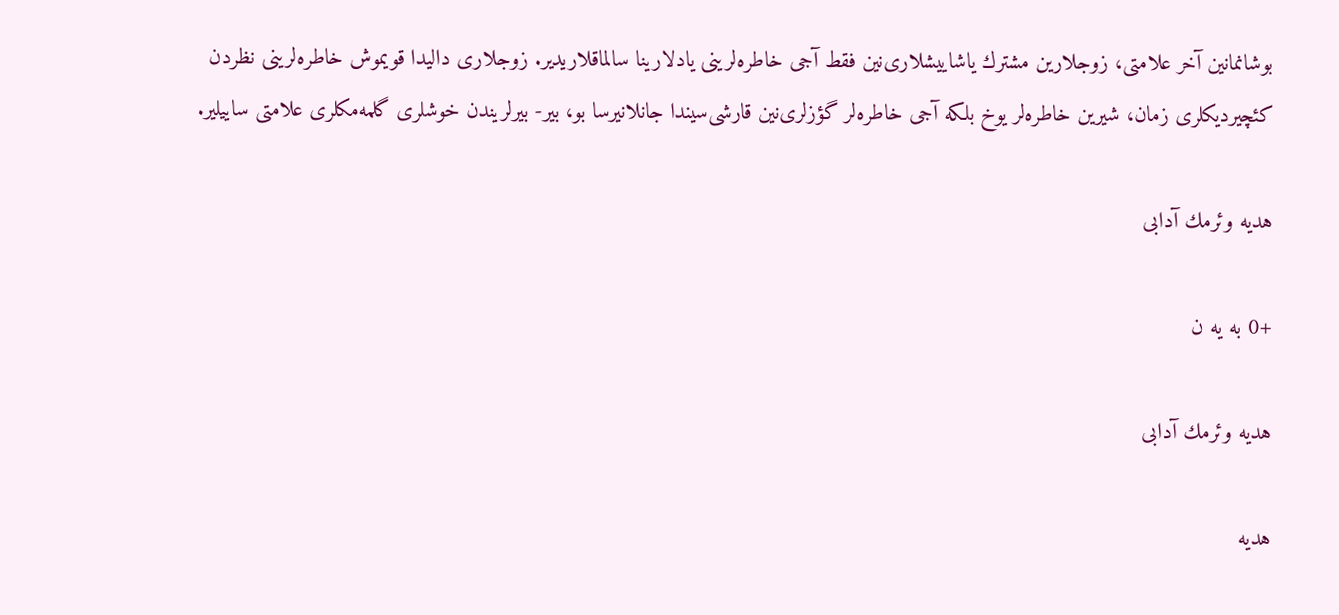بوشانمانین آخر علامتی، زوجلارین مشترك یاشاییشلاری‌نین فقط آجی خاطره‌لرینی یادلارینا سالماقلاریدیر. زوجلاری دالیدا قویموش خاطره‌لرینی نظردن كئچیردیكلری زمان، شیرین خاطره‌لر یوخ بلكه آجی خاطره‌لر گؤزلری‌نین قارشی‌سیندا جانلانیرسا بو، بیر- بیرلریندن خوشلری گلمه‌مكلری علامتی ساییلیر.

هدیه وئرمك آدابی

+0 به یه ن

هدیه وئرمك آدابی

هدیه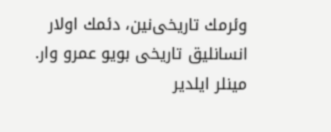وئرمك تاریخی‌نین، دئمك اولار انسانلیق تاریخی بویو عمرو وار. مینلر ایلدیر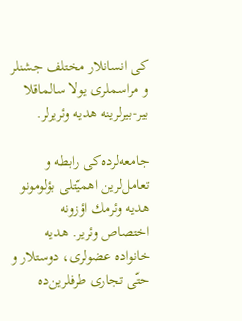كی انسانلار مختلف جشنلر و مراسملری یولا سالماقلا بیر-بیرلرینه هدیه وئریرلر.

جامعه‌لرده‌كی رابطه‌ و تعامل‌لرین اهمیّتلی بؤلومونو هدیه وئرمك اؤزونه اختصاص وئریر. هدیه خانواده عضولری، دوستلار و حتّی تجاری طرفلرین‌ده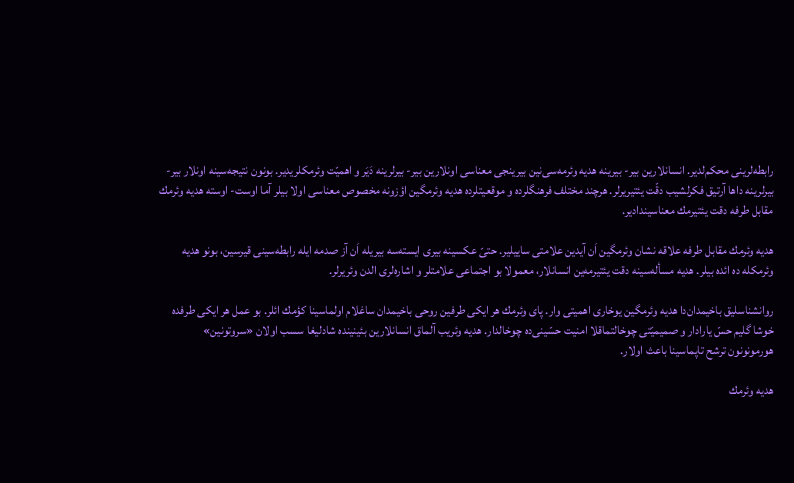رابطه‌لرینی محكم‌لدیر. انسانلارین بیر- بیرینه هدیه وئرمه‌سی‌نین بیرینجی معناسی اونلارین بیر- بیرلرینه دَیَر و اهمیّت وئرمكلریدیر. بونون نتیجه‌سینه اونلار بیر- بیرلرینه داها آرتیق فكرلشیب دقّت یئتیریرلر. هرچند مختلف فرهنگلرده و موقعیتلرده هدیه وئرمگین اؤزونه مخصوص معناسی اولا بیلر آما اوست- اوسته هدیه‌ وئرمك مقابل طرفه دقت یئتیرمك معناسیندادیر.

هدیه وئرمك مقابل طرفه علاقه‌ نشان وئرمگین اَن آیدین علامتی ساییلیر. حتیّ عكسینه بیری ایسته‌سه بیریله اَن آز صدمه ایله رابطه‌‌سینی قیرسین، بونو هدیه وئرمكله ده ائده بیلر. هدیه مسأله‌سینه دقت یئتیرمه‌ین انسانلار، معمولا بو اجتماعی علامتلر و اشاره‌لری الدن وئریرلر.

روانشناسلیق باخیمدان‌دا هدیه وئرمگین یوخاری اهمیتی وار. پای وئرمك هر ایكی طرفین روحی باخیمدان ساغلام اولماسینا كؤمك ائلر. بو عمل هر ایكی طرفده خوشا گلیم حسّ یارادار و صمیمیّتی چوخالتماقلا امنیت حسّینی‌ده چوخالدار. هدیه وئریب آلماق انسانلارین بئینینده شادلیغا سسب اولان «سروتونین» هورمونونون ترشح تاپماسینا باعث اولار.

هدیه وئرمك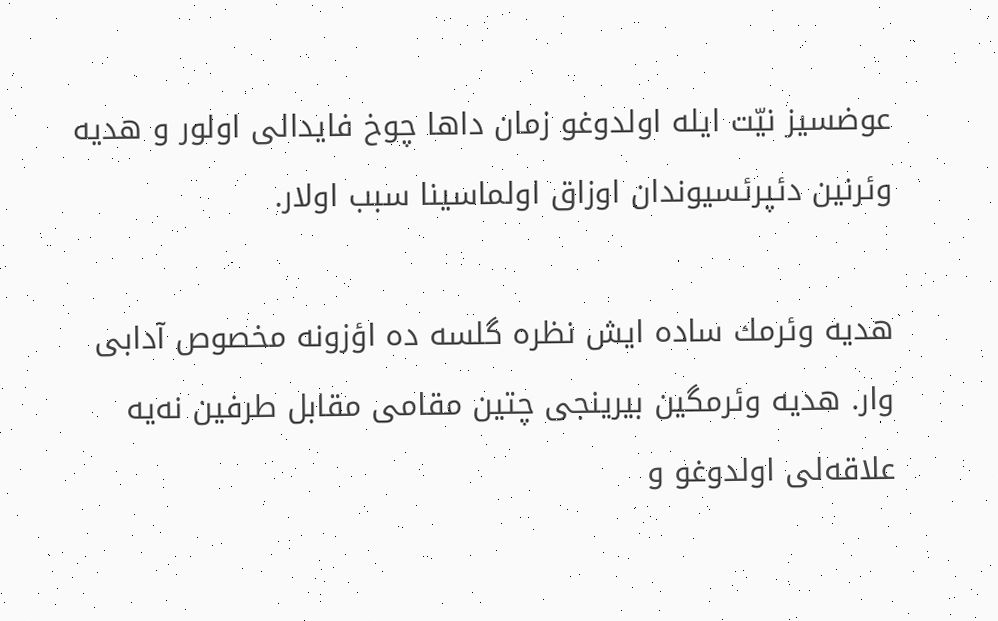عوضسیز نیّت ایله اولدوغو زمان داها چوخ فایدالی اولور و هدیه وئرنین دئپرئسیوندان اوزاق اولماسینا سبب اولار.

هدیه وئرمك ساده ایش نظره گلسه‌ ده اؤزونه مخصوص آدابی وار. هدیه وئرمگین بیرینجی چتین مقامی مقابل طرفین نه‌یه علاقه‌لی اولدوغو و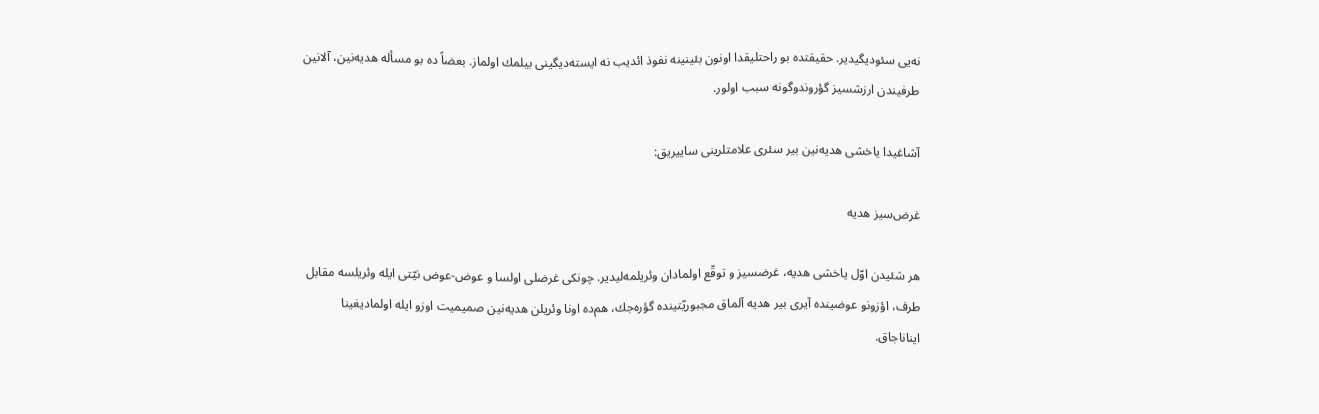نه‌یی سئودیگیدیر. حقیقتده بو راحتلیقدا اونون بئینینه نفوذ ائدیب نه‌ ایسته‌دیگینی بیلمك اولماز. بعضاً ده بو مسأله هدیه‌نین،‌ آلانین طرفیندن ارزشسیز گؤروندوگونه سبب اولور.

آشاغیدا یاخشی هدیه‌نین بیر سئری علامتلرینی ساییریق:

غرض‌سیز هدیه

هر شئیدن اوّل یاخشی هدیه، غرضسیز و توقّع اولمادان وئریلمه‌لیدیر. چونكی غرضلی اولسا و عوض-عوض نیّتی ایله وئریلسه مقابل طرف، اؤزونو عوضینده آیری بیر هدیه آلماق مجبوریّتینده گؤره‌جك، هم‌ده اونا وئریلن هدیه‌نین صمیمیت اوزو ایله اولمادیغینا ایناناجاق.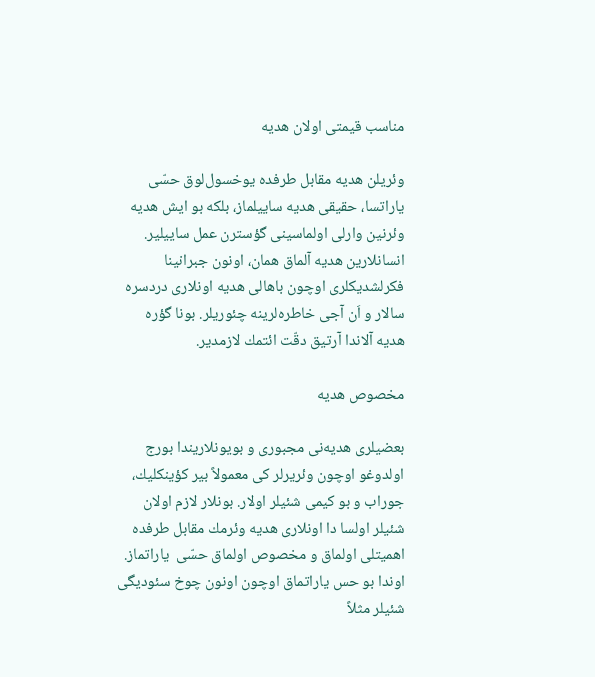مناسب قیمتی اولان هدیه

وئریلن هدیه مقابل طرفده یوخسول‌لوق حسّی یاراتسا، حقیقی هدیه ساییلماز، بلكه بو ایش هدیه وئرنین وارلی اولماسینی گؤسترن عمل ساییلیر. انسانلارین هدیه آلماق همان، اونون جبرانینا فكرلشدیكلری اوچون باهالی هدیه اونلاری دردسره سالار و اَن آجی خاطره‌لرینه چئوریلر. بونا گؤره هدیه آلاندا آرتیق دقّت ائتمك لازمدیر.

مخصوص هدیه

بعضیلری هدیه‌نی مجبوری و بویونلاریندا بورج اولدوغو اوچون وئریرلر كی معمولاً بیر كؤینكلیك، جوراب و بو كیمی شئیلر اولار. بونلار لازم اولان شئیلر اولسا دا اونلاری هدیه وئرمك مقابل طرفده اهمیتلی اولماق و مخصوص اولماق حسّی  یاراتماز. اوندا بو حس یاراتماق اوچون اونون چوخ سئودیگی شئیلر مثلاً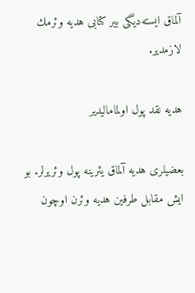آلماق ایسته‌دیگی بیر كتابی هدیه وئرمك لازمدیر.

هدیه نقد پول اولمامالیدیر

بعضیلری هدیه آلماق یئرینه پول وئریرلر. بو ایش مقابل طرفین هدیه وئرن اوچون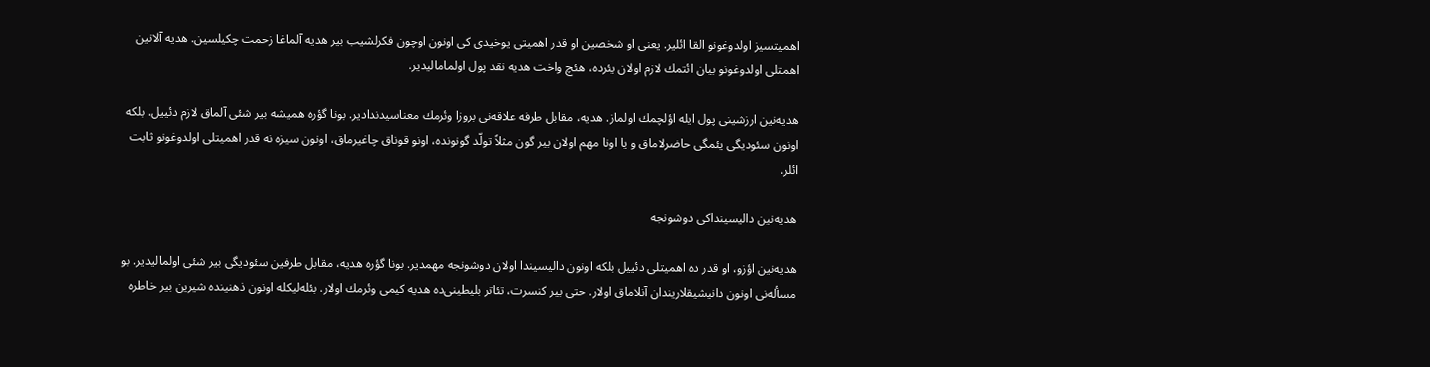اهمیتسیز اولدوغونو القا ائلیر. یعنی او شخصین او قدر اهمیتی یوخیدی كی اونون اوچون فكرلشیب بیر هدیه آلماغا زحمت چكیلسین. هدیه آلانین اهمتلی اولدوغونو بیان ائتمك لازم اولان یئرده، هئچ واخت هدیه نقد پول اولمامالیدیر.

هدیه‌نین ارزشینی پول ایله اؤلچمك اولماز. هدیه، مقابل طرفه علاقه‌نی بروزا وئرمك معناسیدندادیر. بونا گؤره همیشه بیر شئی آلماق لازم دئییل. بلكه اونون سئودیگی یئمگی حاضرلاماق و یا اونا مهم اولان بیر گون مثلاً تولّد گونونده، اونو قوناق چاغیرماق، اونون سیزه نه قدر اهمیتلی اولدوغونو ثابت ائلر.

هدیه‌نین دالیسینداكی دوشونجه

هدیه‌نین اؤزو، او قدر ده اهمیتلی دئییل بلكه اونون دالیسیندا اولان دوشونجه مهمدیر. بونا گؤره هدیه، مقابل طرفین سئودیگی بیر شئی اولمالیدیر. بو مسأله‌نی اونون دانیشیقلاریندان آنلاماق اولار. حتی بیر كنسرت، تئاتر بلیطینی‌ده هدیه كیمی وئرمك اولار. بئله‌لیكله اونون ذهنینده شیرین بیر خاطره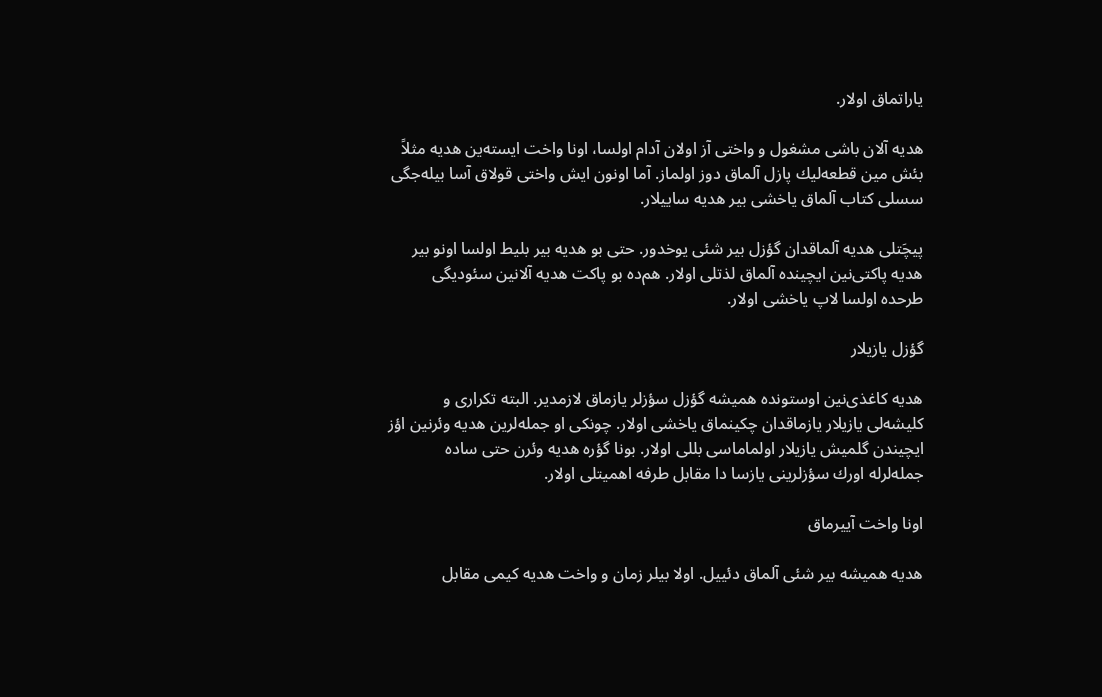یاراتماق اولار.

هدیه آلان باشی مشغول و واختی آز اولان آدام اولسا، اونا واخت ایسته‌ین هدیه مثلاً بئش مین قطعه‌لیك پازل آلماق دوز اولماز. آما اونون ایش واختی قولاق آسا بیله‌جگی سسلی كتاب آلماق یاخشی بیر هدیه ساییلار.

پیچَتلی هدیه‌ آلماقدان گؤزل بیر شئی یوخدور. حتی بو هدیه بیر بلیط اولسا اونو بیر هدیه پاكتی‌نین ایچینده آلماق لذتلی اولار. هم‌ده بو پاكت هدیه آلانین سئودیگی طرحده اولسا لاپ یاخشی اولار.

گؤزل یازیلار

هدیه كاغذی‌نین اوستونده همیشه گؤزل سؤزلر یازماق لازمدیر. البته تكراری و كلیشه‌لی یازیلار یازماقدان چكینماق یاخشی اولار. چونكی او جمله‌لرین هدیه وئرنین اؤز ایچیندن گلمیش یازیلار اولماماسی بللی اولار. بونا گؤره هدیه وئرن حتی ساده جمله‌لرله اورك سؤزلرینی یازسا دا مقابل طرفه اهمیتلی اولار.

اونا واخت آییرماق

هدیه همیشه بیر شئی آلماق دئییل. اولا بیلر زمان و واخت هدیه كیمی مقابل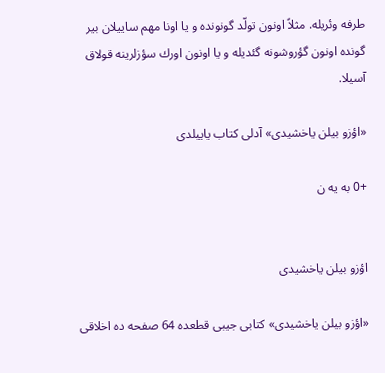طرفه وئریله. مثلاً اونون تولّد گونونده و یا اونا مهم ساییلان بیر گونده اونون گؤروشونه گئدیله و یا اونون اورك سؤزلرینه قولاق آسیلا.

«اؤزو بیلن یاخشیدی» آدلی كتاب یاییلدی

+0 به یه ن


اؤزو بیلن یاخشیدی

«اؤزو بیلن یاخشیدی» كتابی جیبی قطعده 64 صفحه ده اخلاقی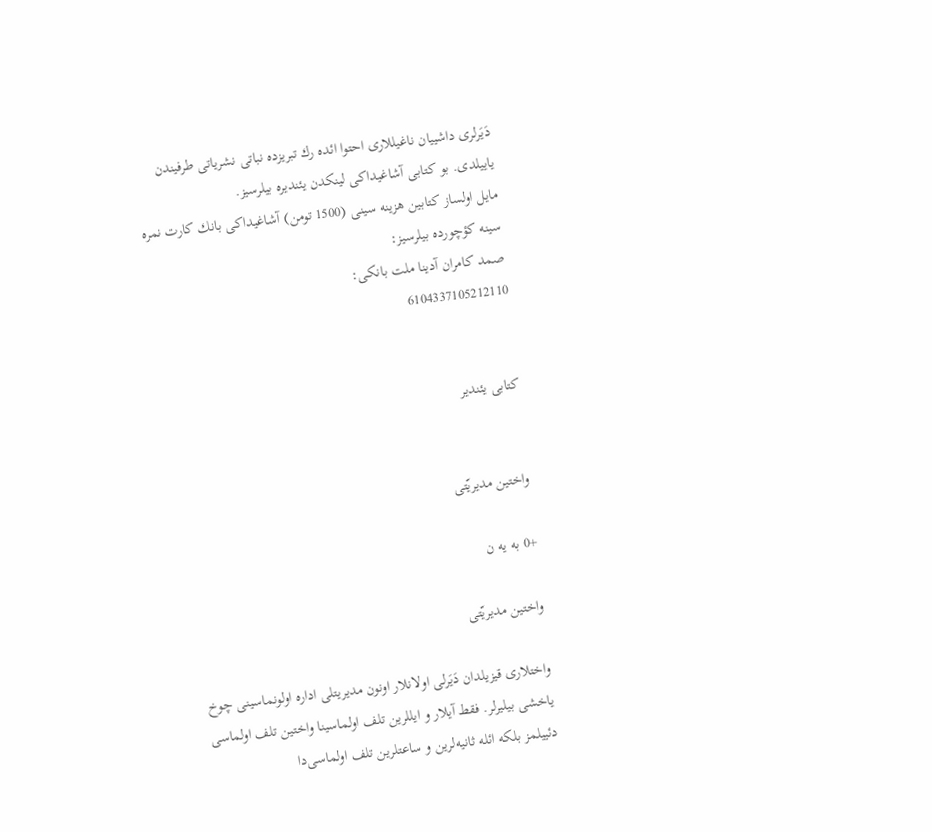دَیَرلری داشییان ناغیللاری احتوا ائده رك تبریزده نباتی نشریاتی طرفیندن یاییلدی. بو كتابی آشاغیداكی لینكدن یئندیره بیلرسیز.
مایل اولساز كتابین هزینه سینی (1500 تومن) آشاغیداكی بانك كارت نمره سینه كؤچورده بیلرسیز:
صمد كامران آدینا ملت بانكی:
6104337105212110


كتابی یئندیر


واختین مدیریّتی

+0 به یه ن

واختین مدیریّتی

واختلاری قیزیلدان دَیَرلی اولانلار اونون مدیریتلی اداره اولونماسینی چوخ یاخشی بیلیرلر. فقط آیلار و ایللرین تلف اولماسینا واختین تلف اولماسی دئییلمز بلكه ائله ثانیه‌لرین و ساعتلرین‌ تلف اولماسی‌دا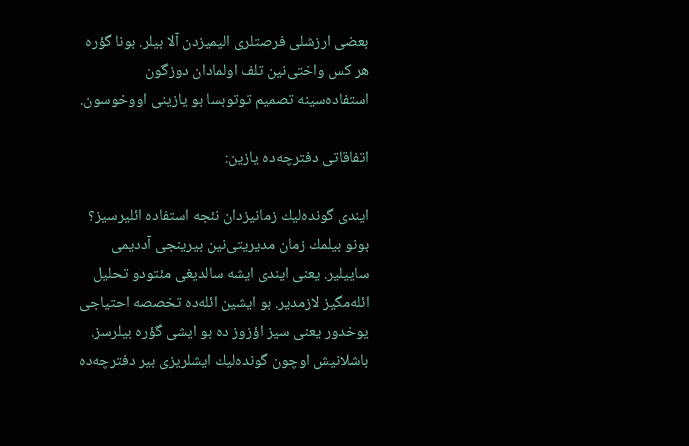بعضی ارزشلی فرصتلری الیمیزدن آلا بیلر. بونا گؤره هر كس واختی‌نین تلف اولمادان دوزگون استفاده‌سینه تصمیم توتوبسا بو یازینی اووخوسون.

اتفاقاتی دفترچه‌ده یازین:

ایندی گونده‌لیك زمانیزدان نئجه استفاده ائلیرسیز؟ بونو بیلمك زمان مدیریتی‌نین بیرینجی آددیمی ساییلیر. یعنی ایندی ایشه سالدیغی مئتودو تحلیل ائله‌مگیز لازمدیر. بو ایشین ائله‌ده تخصصه احتیاجی یوخدور یعنی سیز اؤزوز ده بو ایشی گؤره بیلرسز. باشلانیش اوچون گونده‌لیك ایشلریزی بیر دفترچه‌ده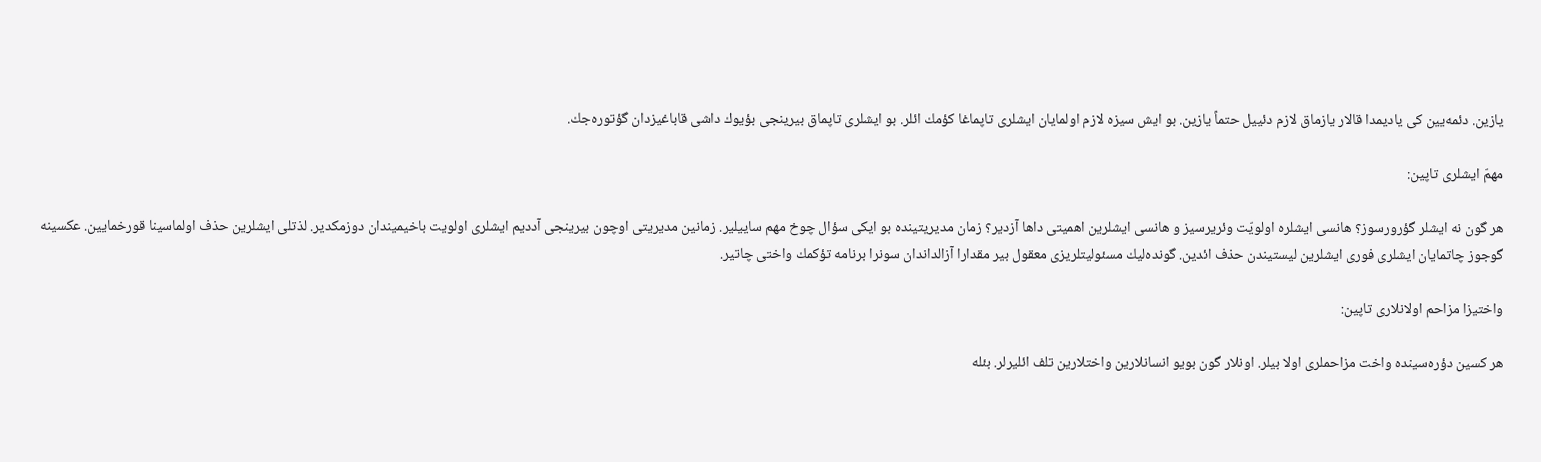یازین. دئمه‌یین كی یادیمدا قالار یازماق لازم دئییل حتماً یازین. بو ایش سیزه لازم اولمایان ایشلری تاپماغا كؤمك ائلر. بو ایشلری تاپماق بیرینجی بؤیوك داشی قاباغیزدان گؤتوره‌جك.

مهمّ ایشلری تاپین:

هر گون نه ایشلر گؤرورسوز؟ هانسی ایشلره اولویّت وئریرسیز و هانسی ایشلرین اهمیتی داها آزدیر؟ زمان مدیریتینده بو ایكی سؤال چوخ مهم ساییلیر. زمانین مدیریتی اوچون بیرینجی آددیم ایشلری اولویت باخیمیندان دوزمكدیر. لذتلی ایشلرین حذف اولماسینا قورخمایین. عكسینه گوجوز چاتمایان ایشلری فوری ایشلرین لیستیندن حذف ائدین. گونده‌لیك مسئولیتلریزی معقول بیر مقدارا آزالداندان سونرا برنامه تؤكمك واختی چاتیر.

واختیزا مزاحم اولانلاری تاپین:

هر كسین دؤره‌سینده واخت مزاحملری اولا بیلر. اونلار گون بویو انسانلارین واختلارین تلف ائلیرلر. بئله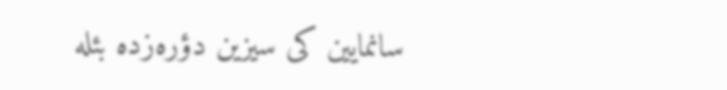سانمایین كی سیزین دؤره‌زده بئله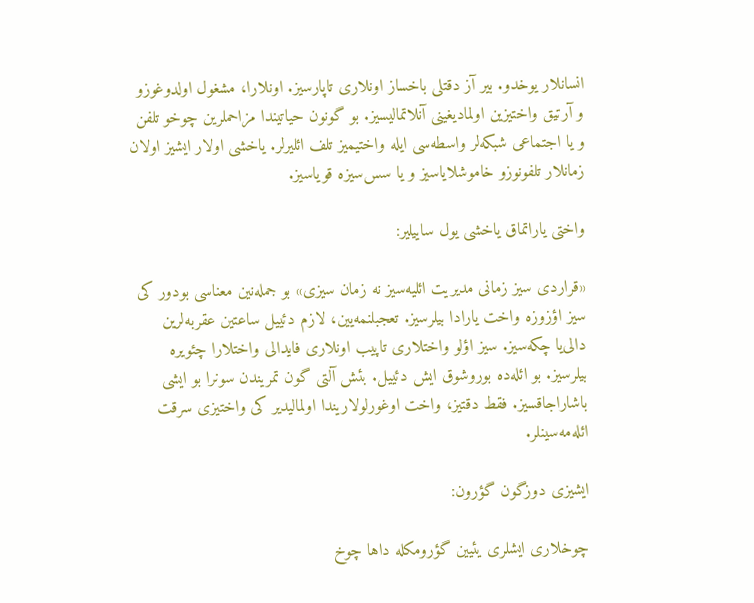انسانلار یوخدو. بیر آز دقتلی باخساز اونلاری تاپارسیز. اونلارا، مشغول اولدوغوزو و آرتیق واختیزین اولمادیغینی آنلاتمالیسیز. بو گونون حیاتیندا مزاحملرین چوخو تلفن و یا اجتماعی شبكه‌لر واسطه‌سی ایله واختیمیز تلف ائلیرلر. یاخشی اولار ایشیز اولان زمانلار تلفونوزو خاموشلایاسیز و یا سس‌سیزه قویاسیز.

واختی یاراتماق یاخشی یول ساییلیر:

«قراردی سیز زمانی مدیریت ائلیه‌سیز نه زمان سیزی» بو جمله‌نین معناسی بودور كی سیز اؤزوزه واخت یارادا بیلرسیز. تعجبلنمه‌یین، لازم دئییل ساعتین عقربه‌لرین دالی‌یا چكه‌سیز. سیز اؤلو واختلاری تاپیب اونلاری فایدالی واختلارا چئویره بیلرسیز. بو ائله‌ده بوروشوق ایش دئییل. بئش آلتی گون تمریندن سونرا بو ایشی باشاراجاقسیز. فقط دقتیز، واخت اوغورلولاریندا اولمالیدیر كی واختیزی سرقت ائله‌مه‌سینلر.

ایشیزی دوزگون گؤرون:

چوخلاری ایشلری یئیین گؤرومكله داها چوخ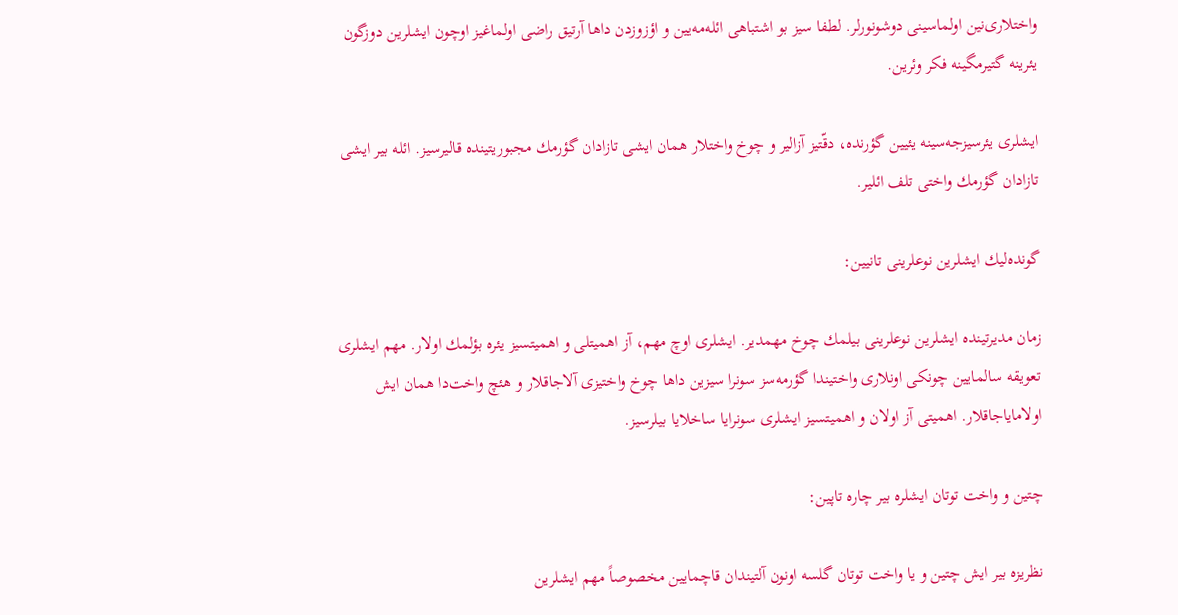واختلاری‌نین اولماسینی دوشونورلر. لطفا سیز بو اشتباهی ائله‌مه‌یین و اؤزوزدن داها آرتیق راضی اولماغیز اوچون ایشلرین دوزگون یئرینه گتیرمگینه فكر وئرین.

ایشلری یئرسیزجه‌سینه یئیین گؤرنده، دقّتیز آزالیر و چوخ واختلار همان ایشی تازادان گؤرمك مجبوریتینده قالیرسیز. ائله بیر ایشی تازادان گؤرمك واختی تلف ائلیر.

گونده‌لیك ایشلرین نوعلرینی تانیین:

زمان مدیرتینده ایشلرین نوعلرینی بیلمك چوخ مهمدیر. ایشلری اوچ مهم، آز اهمیتلی و اهمیتسیز یئره بؤلمك اولار. مهم ایشلری تعویقه سالمایین چونكی اونلاری واختیندا گؤرمه‌سز سونرا سیزین داها چوخ واختیزی آلاجاقلار و هئچ واخت‌دا همان ایش اولامایاجاقلار. اهمیتی آز اولان و اهمیتسیز ایشلری سونرایا ساخلایا بیلرسیز.

چتین و واخت توتان ایشلره بیر چاره تاپین:

نظریزه بیر ایش چتین و یا واخت توتان گلسه اونون آلتیندان قاچمایین مخصوصاً مهم ایشلرین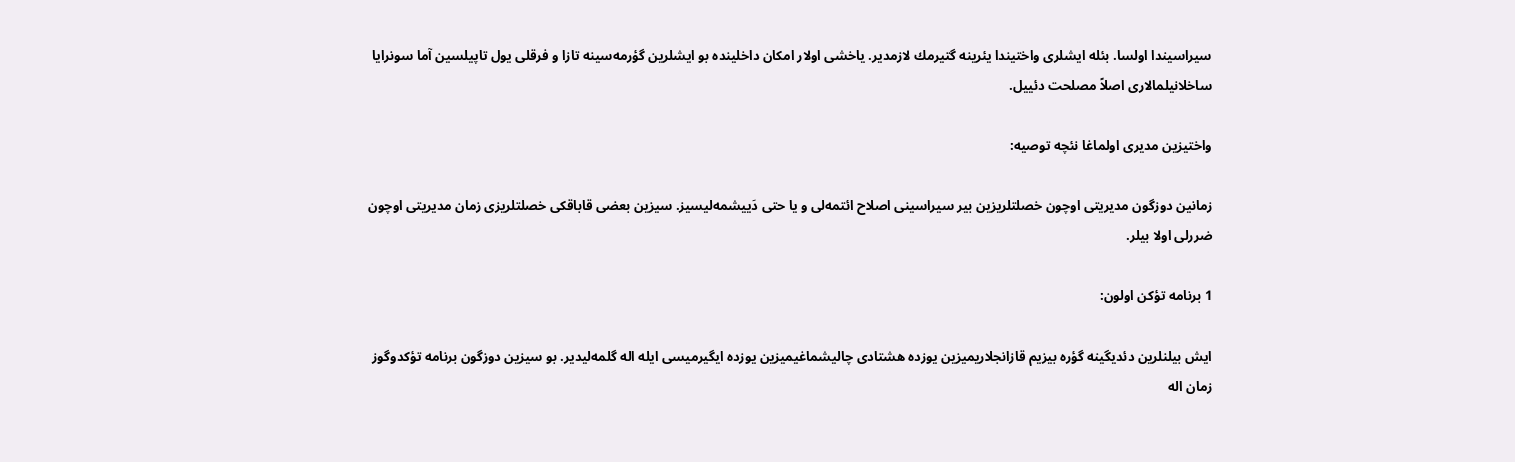سیراسیندا اولسا. بئله ایشلری واختیندا یئرینه گتیرمك لازمدیر. یاخشی اولار امكان داخلینده بو ایشلرین گؤرمه‌سینه تازا و فرقلی یول تاپیلسین آما سونرایا ساخلانیلمالاری اصلاً مصلحت دئییل.

واختیزین مدیری اولماغا نئچه توصیه:

زمانین دوزگون مدیریتی اوچون خصلتلریزین بیر سیراسینی اصلاح ائتمه‌لی و یا حتی دَییشمه‌لیسیز. سیزین بعضی قاباقكی خصلتلریزی زمان مدیریتی اوچون ضررلی اولا بیلر.

1 برنامه تؤكن اولون:

ایش بیلنلرین دئدیگینه گؤره بیزیم قازانجلاریمیزین یوزده هشتادی چالیشماغیمیزین یوزده ایگیرمیسی ایله اله گلمه‌لیدیر. بو سیزین دوزگون برنامه تؤكدوگوز زمان اله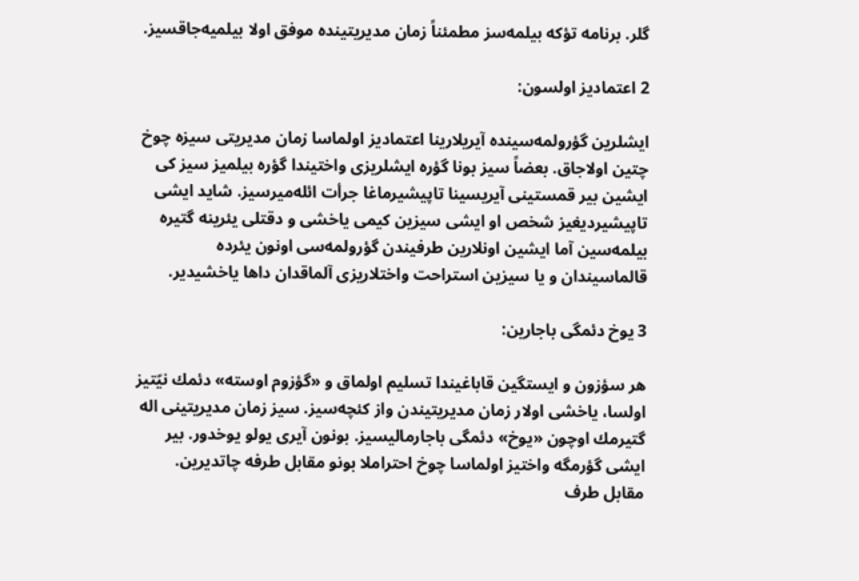گلر. برنامه تؤكه بیلمه‌سز مطمئناً زمان مدیریتینده موفق اولا بیلمیه‌جاقسیز.

2 اعتمادیز اولسون:

ایشلرین گؤرولمه‌سینده آیریلارینا اعتمادیز اولماسا زمان مدیریتی سیزه چوخ چتین اولاجاق. بعضاً سیز بونا گؤره ایشلریزی واختیندا گؤره بیلمیز سیز كی ایشین بیر قمستینی آیریسینا تاپیشیرماغا جرأت ائله‌میرسیز. شاید ایشی تاپیشیردیغیز شخص او ایشی سیزین كیمی یاخشی و دقتلی یئرینه گتیره بیلمه‌سین آما ایشین اونلارین طرفیندن گؤرولمه‌سی اونون یئرده قالماسیندان و یا سیزین استراحت واختلاریزی آلماقدان داها یاخشیدیر.

3 یوخ دئمگی باجارین:

هر سؤزون و ایستگین قاباغیندا تسلیم اولماق و «گؤزوم اوسته» دئمك نیّتیز اولسا، یاخشی اولار زمان مدیریتیندن واز كئچه‌سیز. سیز زمان مدیریتینی اله گتیرمك اوچون «یوخ» دئمگی باجارمالیسیز. بونون آیری یولو یوخدور. بیر ایشی گؤرمگه واختیز اولماسا چوخ احتراملا بونو مقابل طرفه چاتدیرین. مقابل طرف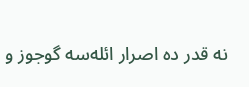نه قدر ده اصرار ائله‌سه گوجوز و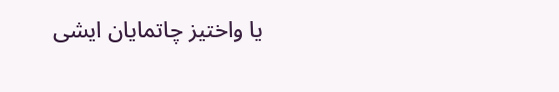یا واختیز چاتمایان ایشی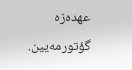عهده‌زه گؤتورمه‌یین.